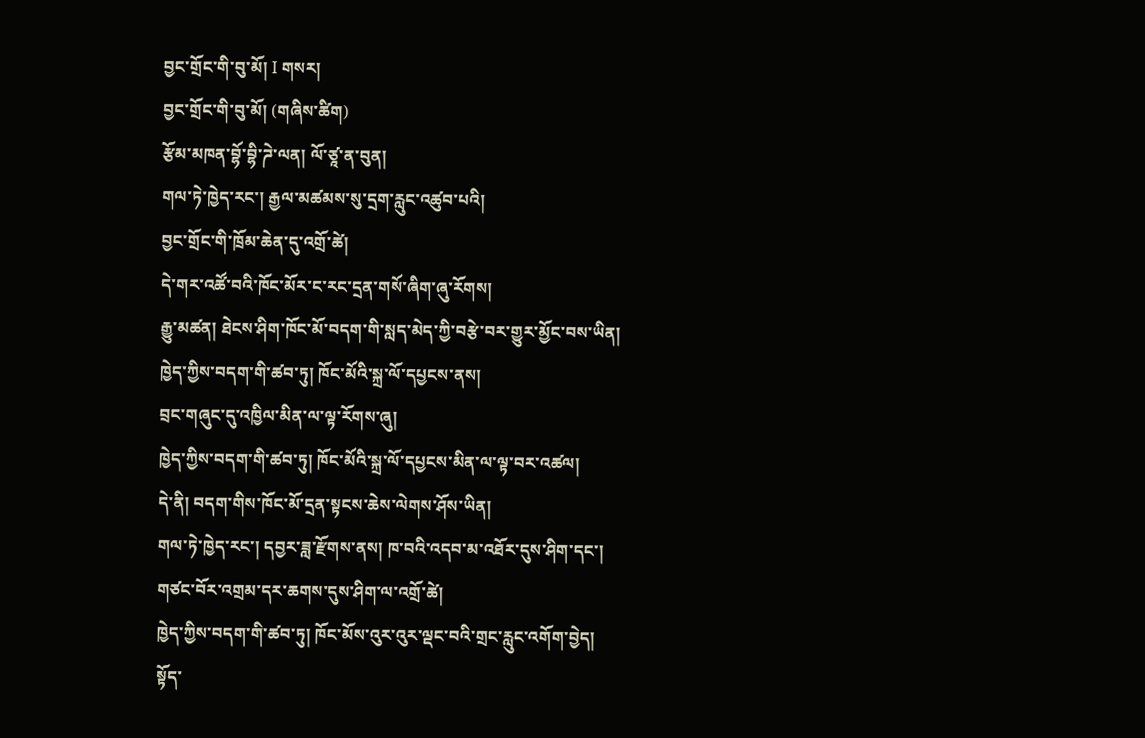བྱང་གྲོང་གི་བུ་མོ། I གསར།
བྱང་གྲོང་གི་བུ་མོ། (གཞིས་ཚིག)
རྩོམ་མཁན་བྷོ་བྷི་ཌེ་ལན། ལོ་ཙཱ་ན་བུན།
གལ་ཏེ་ཁྱེད་རང་། རྒྱལ་མཚམས་སུ་དྲག་རླུང་འཚུབ་པའི།
བྱང་གྲོང་གི་ཁྲོམ་ཆེན་དུ་འགྲོ་ཚེ།
དེ་གར་འཚོ་བའི་ཁོང་མོར་ང་རང་དྲན་གསོ་ཞིག་ཞུ་རོགས།
རྒྱུ་མཚན། ཐེངས་ཤིག་ཁོང་མོ་བདག་གི་སླད་མེད་ཀྱི་བརྩེ་བར་གྱུར་མྱོང་བས་ཡིན།
ཁྱེད་ཀྱིས་བདག་གི་ཚབ་ཏུ། ཁོང་མོའི་སྐྲ་ལོ་དཔྱངས་ནས།
བྲང་གཞུང་དུ་འཁྱིལ་མིན་ལ་ལྟ་རོགས་ཞུ།
ཁྱེད་ཀྱིས་བདག་གི་ཚབ་ཏུ། ཁོང་མོའི་སྐྲ་ལོ་དཔྱངས་མིན་ལ་ལྟ་བར་འཚལ།
དེ་ནི། བདག་གིས་ཁོང་མོ་དྲན་སྟངས་ཆེས་ལེགས་ཤོས་ཡིན།
གལ་ཏེ་ཁྱེད་རང་། དབྱར་ཟླ་རྫོགས་ནས། ཁ་བའི་འདབ་མ་འཐོར་དུས་ཤིག་དང་།
གཙང་བོར་འགྲམ་དར་ཆགས་དུས་ཤིག་ལ་འགྲོ་ཚེ།
ཁྱེད་ཀྱིས་བདག་གི་ཚབ་ཏུ། ཁོང་མོས་འུར་འུར་ལྡང་བའི་གྲང་རླུང་འགོག་བྱེད།
སྟོད་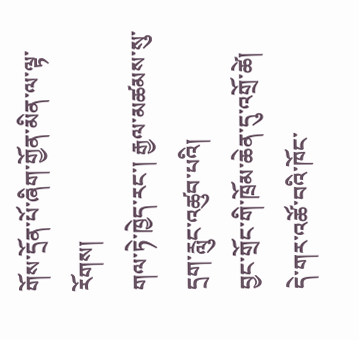གོས་དྲོན་པོ་ཞིག་གྱོན་མིན་ལ་ལྟ་རོགས།
གལ་ཏེ་ཁྱེད་རང་། རྒྱལ་མཚམས་སུ་དྲག་རླུང་འཚུབ་པའི།
བྱང་གྲོང་གི་ཁྲོམ་ཆེན་དུ་འགྲོ་ཚེ།
དེ་གར་འཚོ་བའི་ཁོང་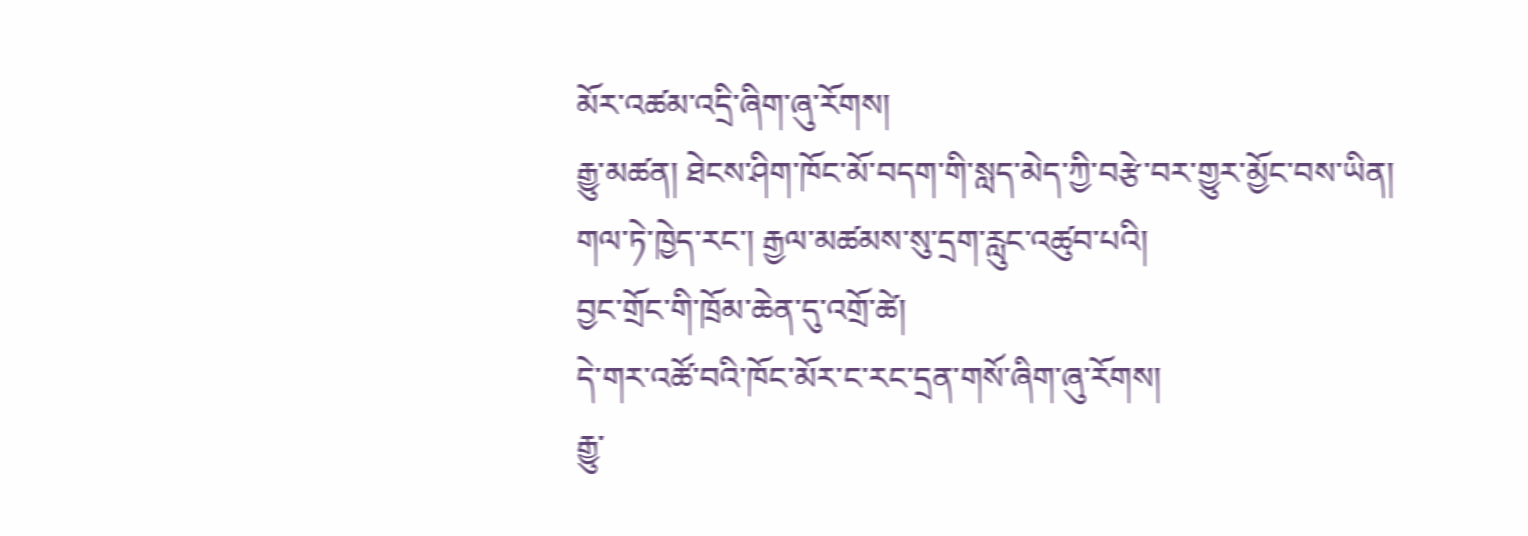མོར་འཚམ་འདྲི་ཞིག་ཞུ་རོགས།
རྒྱུ་མཚན། ཐེངས་ཤིག་ཁོང་མོ་བདག་གི་སླད་མེད་ཀྱི་བརྩེ་བར་གྱུར་མྱོང་བས་ཡིན།
གལ་ཏེ་ཁྱེད་རང་། རྒྱལ་མཚམས་སུ་དྲག་རླུང་འཚུབ་པའི།
བྱང་གྲོང་གི་ཁྲོམ་ཆེན་དུ་འགྲོ་ཚེ།
དེ་གར་འཚོ་བའི་ཁོང་མོར་ང་རང་དྲན་གསོ་ཞིག་ཞུ་རོགས།
རྒྱུ་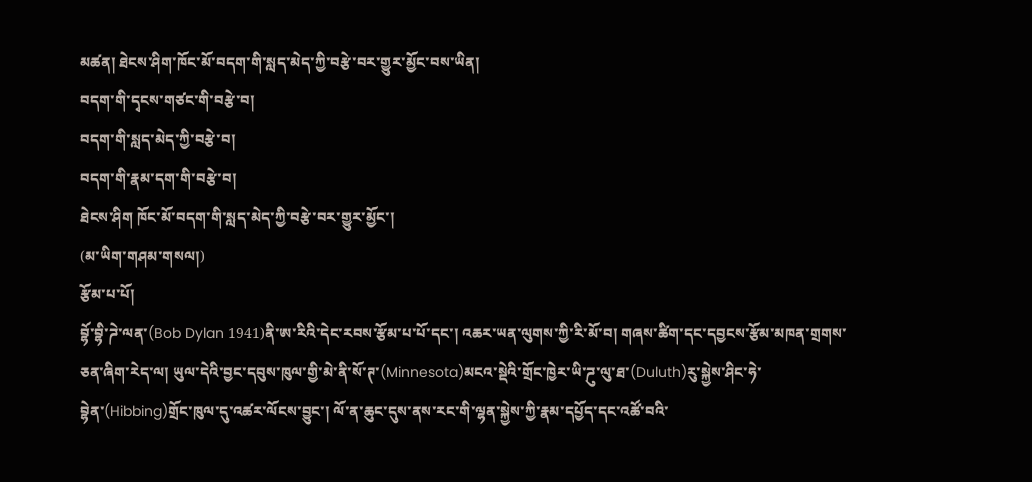མཚན། ཐེངས་ཤིག་ཁོང་མོ་བདག་གི་སླད་མེད་ཀྱི་བརྩེ་བར་གྱུར་མྱོང་བས་ཡིན།
བདག་གི་དྭངས་གཙང་གི་བརྩེ་བ།
བདག་གི་སླད་མེད་ཀྱི་བརྩེ་བ།
བདག་གི་རྣམ་དག་གི་བརྩེ་བ།
ཐེངས་ཤིག ཁོང་མོ་བདག་གི་སླད་མེད་ཀྱི་བརྩེ་བར་གྱུར་མྱོང་།
(མ་ཡིག་གཤམ་གསལ།)
རྩོམ་པ་པོ།
བྷོ་བྷི་ཌེ་ལན་(Bob Dylan 1941)ནི་ཨ་རིའི་དེང་རབས་རྩོམ་པ་པོ་དང་། འཆར་ཡན་ལུགས་ཀྱི་རི་མོ་བ། གཞས་ཚིག་དང་དབྱངས་རྩོམ་མཁན་གྲགས་ཅན་ཞིག་རེད་ལ། ཡུལ་དེའི་བྱང་དབུས་ཁུལ་གྱི་མེ་ནི་སོ་ཊ་(Minnesota)མངའ་སྡེའི་གྲོང་ཁྱེར་ཡི་ཌུ་ལུ་ཐ་(Duluth)རུ་སྐྱེས་ཤིང་ཧེ་བྷེན་(Hibbing)གྲོང་ཁུལ་དུ་འཚར་ལོངས་བྱུང་། ལོ་ན་ཆུང་དུས་ནས་རང་གི་ལྷན་སྐྱེས་ཀྱི་རྣམ་དཔྱོད་དང་འཚོ་བའི་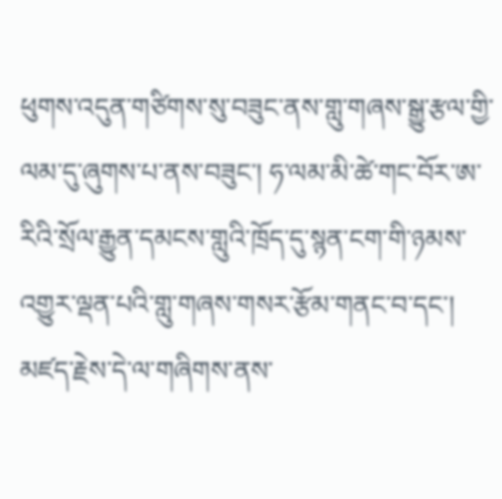ཕུགས་འདུན་གཙིགས་སུ་བཟུང་ནས་གླུ་གཞས་སྒྱུ་རྩལ་གྱི་ལམ་དུ་ཞུགས་པ་ནས་བཟུང་། ཧ་ལམ་མི་ཚེ་གང་བོར་ཨ་རིའི་སྲོལ་རྒྱུན་དམངས་གླུའི་ཁྲོད་དུ་སྙན་ངག་གི་ཉམས་འགྱུར་ལྡན་པའི་གླུ་གཞས་གསར་རྩོམ་གནང་བ་དང་། མཛད་རྗེས་དེ་ལ་གཞིགས་ནས་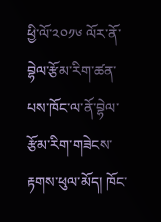ཕྱི་ལོ་༢༠༡༦ ལོར་ནོ་བྷེལ་རྩོམ་རིག་ཚན་པས་ཁོང་ལ་ནོ་བྷེལ་རྩོམ་རིག་གཟེངས་རྟགས་ཕུལ་མོད། ཁོང་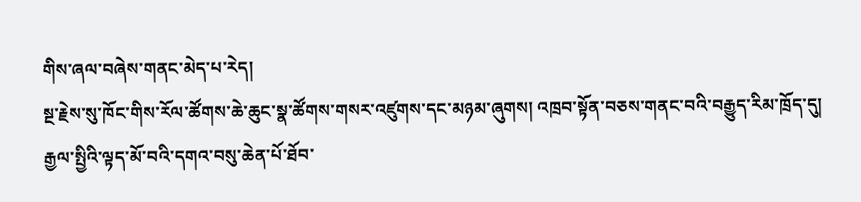གིས་ཞལ་བཞེས་གནང་མེད་པ་རེད།
སྔ་རྗེས་སུ་ཁོང་གིས་རོལ་ཚོགས་ཆེ་ཆུང་སྣ་ཚོགས་གསར་འཛུགས་དང་མཉམ་ཞུགས། འཁྲབ་སྟོན་བཅས་གནང་བའི་བརྒྱུད་རིམ་ཁྲོད་དུ། རྒྱལ་སྤྱིའི་ལྟད་མོ་བའི་དགའ་བསུ་ཆེན་པོ་ཐོབ་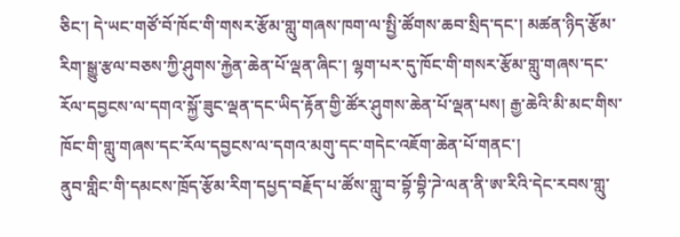ཅིང་། དེ་ཡང་གཙོ་བོ་ཁོང་གི་གསར་རྩོམ་གླུ་གཞས་ཁག་ལ་སྤྱི་ཚོགས་ཆབ་སྲིད་དང་། མཚན་ཉིད་རྩོམ་རིག་སྒྱུ་རྩལ་བཅས་ཀྱི་ཤུགས་རྐྱེན་ཆེན་པོ་ལྡན་ཞིང་། ལྷག་པར་དུ་ཁོང་གི་གསར་རྩོམ་གླུ་གཞས་དང་རོལ་དབྱངས་ལ་དགའ་སྐྱོ་ཟུང་ལྡན་དང་ཡིད་རྟོན་གྱི་ཚོར་ཤུགས་ཆེན་པོ་ལྡན་པས། རྒྱ་ཆེའི་མི་མང་གིས་ཁོང་གི་གླུ་གཞས་དང་རོལ་དབྱངས་ལ་དགའ་མགུ་དང་གདེང་འཇོག་ཆེན་པོ་གནང་།
ནུབ་གླིང་གི་དམངས་ཁྲོད་རྩོམ་རིག་དཔྱད་བརྗོད་པ་ཚོས་གླུ་བ་བྷོ་བྷི་ཌེ་ལན་ནི་ཨ་རིའི་དེང་རབས་གླུ་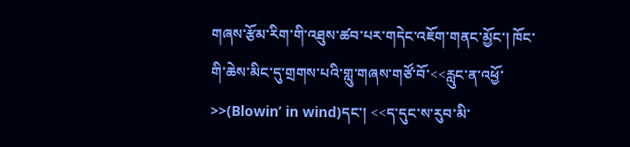གཞས་རྩོམ་རིག་གི་འཐུས་ཚབ་པར་གདེང་འཇོག་གནང་མྱོང་། ཁོང་གི་ཆེས་མིང་དུ་གྲགས་པའི་གླུ་གཞས་གཙོ་བོ་<<རླུང་ན་འཕྱོ་>>(Blowin’ in wind)དང་། <<ད་དུང་ས་རུབ་མི་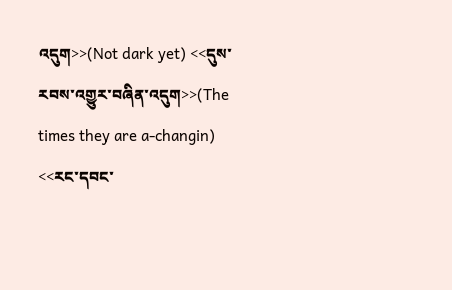འདུག>>(Not dark yet) <<དུས་རབས་འགྱུར་བཞིན་འདུག>>(The times they are a-changin) <<རང་དབང་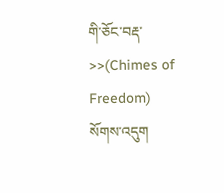གི་ཅོང་བརྡ་>>(Chimes of Freedom) སོགས་འདུག